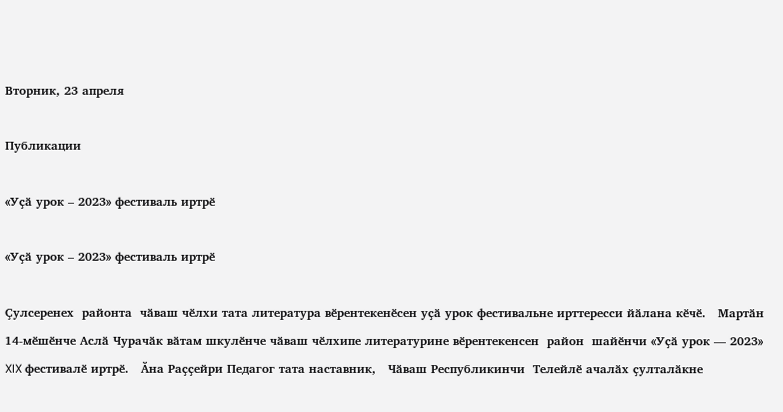Вторник, 23 апреля

Публикации

«Уҫӑ урок – 2023» фестиваль иртрӗ

«Уҫӑ урок – 2023» фестиваль иртрӗ

Ҫулсеренех  районта  чӑваш чӗлхи тата литература вӗрентекенӗсен уҫӑ урок фестивальне ирттересси йӑлана кӗчӗ.   Мартӑн 14-мӗшӗнче Аслӑ Чурачӑк вӑтам шкулӗнче чӑваш чӗлхипе литературине вӗрентекенсен  район  шайӗнчи «Уҫӑ урок — 2023» XIX фестивалӗ иртрӗ.   Ӑна Раҫҫейри Педагог тата наставник,   Чӑваш Республикинчи  Телейлӗ ачалӑх ҫулталӑкне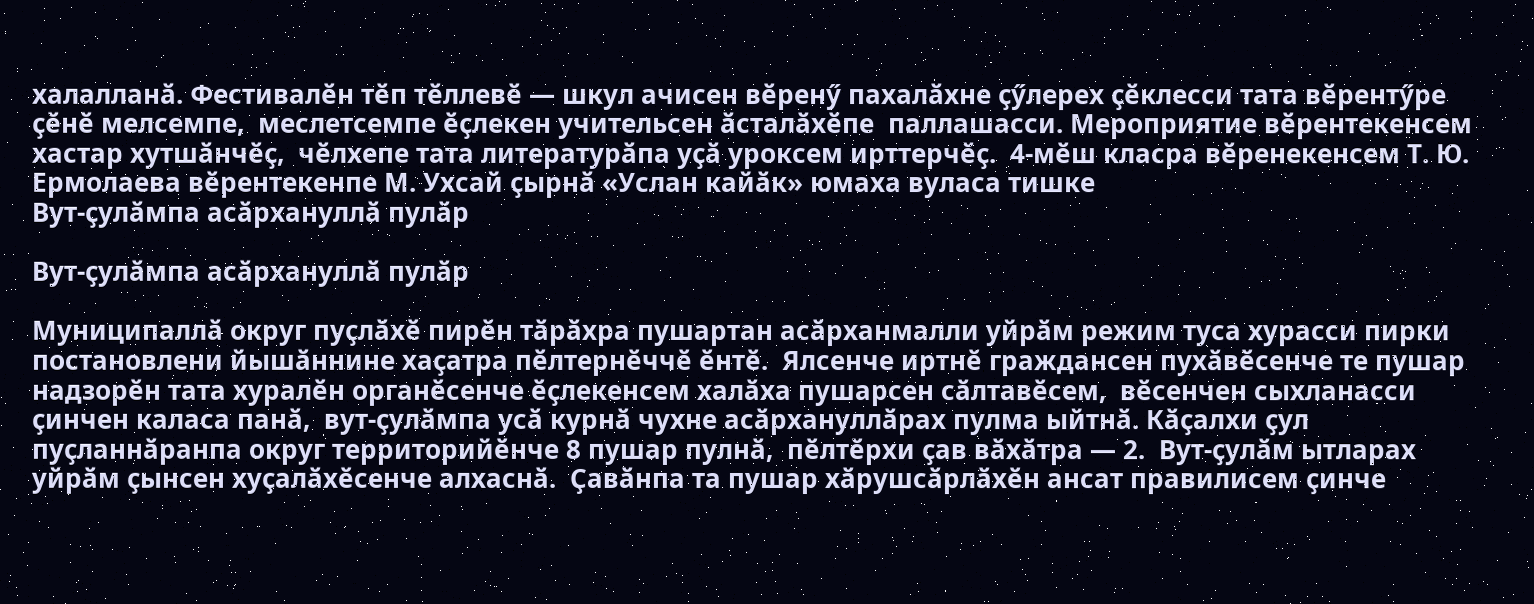халалланӑ. Фестивалӗн тӗп тӗллевӗ — шкул ачисен вӗренӳ пахалӑхне ҫӳлерех ҫӗклесси тата вӗрентӳре  ҫӗнӗ мелсемпе,  меслетсемпе ӗҫлекен учительсен ӑсталӑхӗпе  паллашасси. Мероприятие вӗрентекенсем хастар хутшӑнчӗҫ,  чӗлхепе тата литературӑпа уҫӑ уроксем ирттерчӗҫ.  4-мӗш класра вӗренекенсем Т. Ю. Ермолаева вӗрентекенпе М. Ухсай ҫырнӑ «Услан кайӑк» юмаха вуласа тишке
Вут-ҫулӑмпа асӑрхануллӑ пулӑр

Вут-ҫулӑмпа асӑрхануллӑ пулӑр

Муниципаллӑ округ пуҫлӑхӗ пирӗн тӑрӑхра пушартан асӑрханмалли уйрӑм режим туса хурасси пирки постановлени йышӑннине хаҫатра пӗлтернӗччӗ ӗнтӗ.  Ялсенче иртнӗ граждансен пухӑвӗсенче те пушар надзорӗн тата хуралӗн органӗсенче ӗҫлекенсем халӑха пушарсен сӑлтавӗсем,  вӗсенчен сыхланасси ҫинчен каласа панӑ,  вут-ҫулӑмпа усӑ курнӑ чухне асӑрхануллӑрах пулма ыйтнӑ. Кӑҫалхи ҫул пуҫланнӑранпа округ территорийӗнче 8 пушар пулнӑ,  пӗлтӗрхи ҫав вӑхӑтра — 2.  Вут-ҫулӑм ытларах уйрӑм ҫынсен хуҫалӑхӗсенче алхаснӑ.  Ҫавӑнпа та пушар хӑрушсӑрлӑхӗн ансат правилисем ҫинче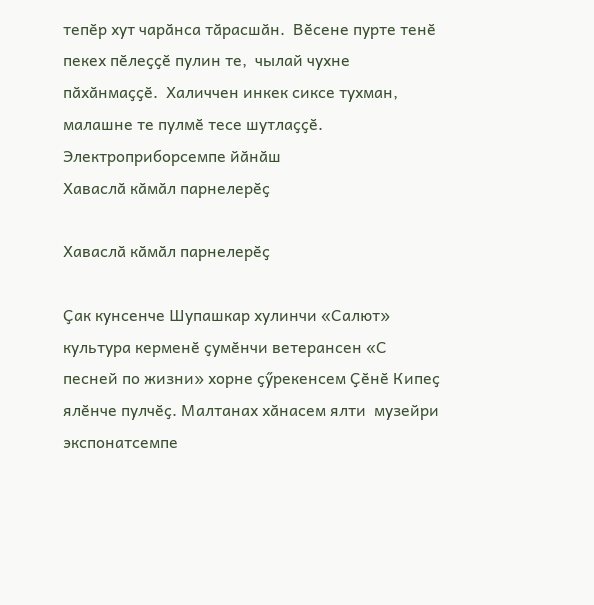тепӗр хут чарӑнса тӑрасшӑн.  Вӗсене пурте тенӗ пекех пӗлеҫҫӗ пулин те,  чылай чухне пӑхӑнмаҫҫӗ.  Халиччен инкек сиксе тухман,  малашне те пулмӗ тесе шутлаҫҫӗ. Электроприборсемпе йӑнӑш
Хаваслӑ кӑмӑл парнелерӗҫ

Хаваслӑ кӑмӑл парнелерӗҫ

Ҫак кунсенче Шупашкар хулинчи «Салют» культура керменӗ ҫумӗнчи ветерансен «С песней по жизни» хорне ҫӳрекенсем Ҫӗнӗ Кипеҫ ялӗнче пулчӗҫ. Малтанах хӑнасем ялти  музейри экспонатсемпе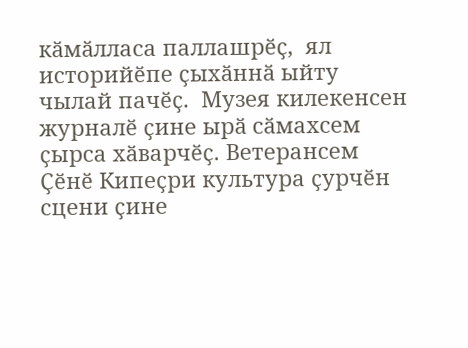кӑмӑлласа паллашрӗҫ,  ял историйӗпе ҫыхӑннӑ ыйту чылай пачӗҫ.  Музея килекенсен журналӗ ҫине ырӑ сӑмахсем ҫырса хӑварчӗҫ. Ветерансем Ҫӗнӗ Кипеҫри культура ҫурчӗн сцени ҫине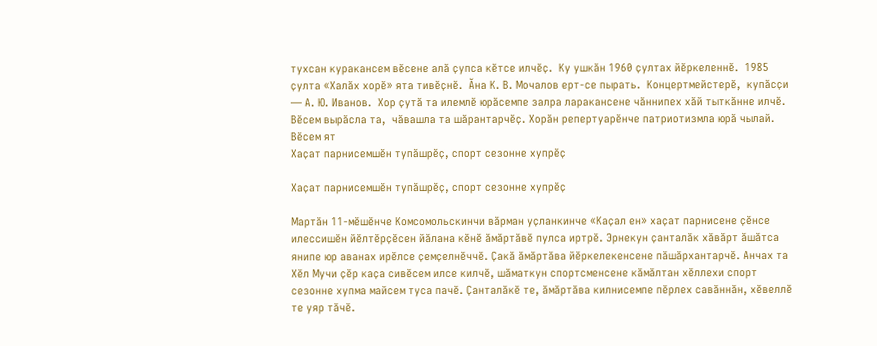тухсан куракансем вӗсене алӑ ҫупса кӗтсе илчӗҫ.  Ку ушкӑн 1960 ҫултах йӗркеленнӗ.  1985 ҫулта «Халӑх хорӗ» ята тивӗҫнӗ.  Ӑна К. В. Мочалов ерт-се пырать.  Концертмейстерӗ,  купӑсҫи — А. Ю. Иванов.  Хор ҫутӑ та илемлӗ юрӑсемпе залра ларакансене чӑннипех хӑй тыткӑнне илчӗ.  Вӗсем вырӑсла та,  чӑвашла та шӑрантарчӗҫ. Хорӑн репертуарӗнче патриотизмла юрӑ чылай.   Вӗсем ят
Хаҫат парнисемшӗн тупӑшрӗҫ, спорт сезонне хупрӗҫ

Хаҫат парнисемшӗн тупӑшрӗҫ, спорт сезонне хупрӗҫ

Мартӑн 11-мӗшӗнче Комсомольскинчи вӑрман уҫланкинче «Каҫал ен» хаҫат парнисене ҫӗнсе илессишӗн йӗлтӗрҫӗсен йӑлана кӗнӗ ӑмӑртӑвӗ пулса иртрӗ. Эрнекун ҫанталӑк хӑвӑрт ӑшӑтса янипе юр аванах ирӗлсе ҫемҫелнӗччӗ. Ҫакӑ ӑмӑртӑва йӗркелекенсене пӑшӑрхантарчӗ. Анчах та Хӗл Мучи ҫӗр каҫа сивӗсем илсе килчӗ, шӑматкун спортсменсене кӑмӑлтан хӗллехи спорт сезонне хупма майсем туса пачӗ. Ҫанталӑкӗ те, ӑмӑртӑва килнисемпе пӗрлех савӑннӑн, хӗвеллӗ те уяр тӑчӗ.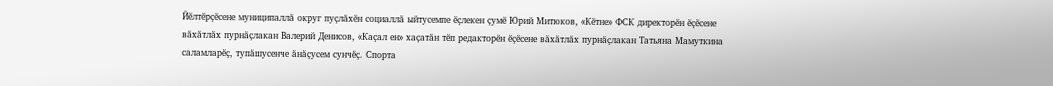Йӗлтӗрҫӗсене муниципаллӑ округ пуҫлӑхӗн социаллӑ ыйтусемпе ӗҫлекен ҫумӗ Юрий Митюков, «Кӗтне» ФСК директорӗн ӗҫӗсене вӑхӑтлӑх пурнӑҫлакан Валерий Денисов, «Каҫал ен» хаҫатӑн тӗп редакторӗн ӗҫӗсене вӑхӑтлӑх пурнӑҫлакан Татьяна Мамуткина саламларӗҫ, тупӑшусенче ӑнӑҫусем сунчӗҫ. Спорта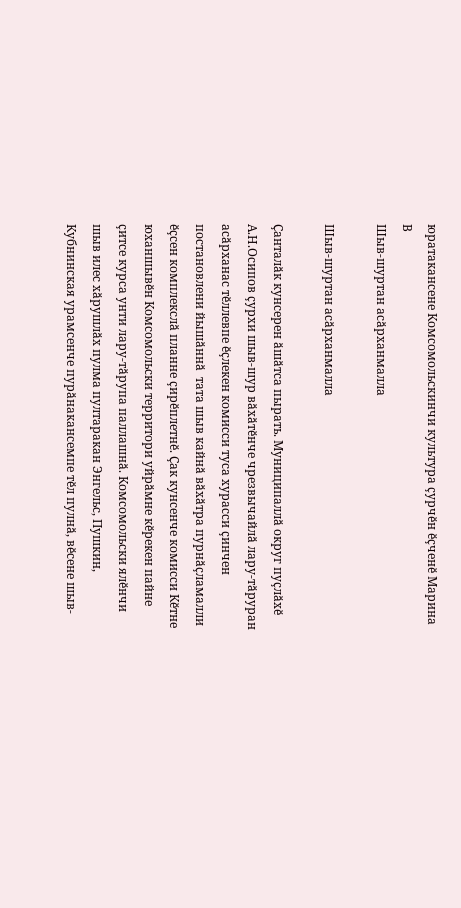юратакансене Комсомольскинчи культура ҫурчӗн ӗҫченӗ Марина В
Шыв-шуртан асӑрханмалла

Шыв-шуртан асӑрханмалла

Ҫанталӑк кунсерен ӑшӑтса пырать. Муниципаллӑ округ пуҫлӑхӗ А.Н.Осипов ҫурхи шыв-шур вӑхӑтӗнче чрезвычайлӑ лару-тӑруран асӑрханас тӗллевпе ӗҫлекен комисси туса хурасси ҫинчен постановлени йышӑннӑ  тата шыв кайнӑ вӑхӑтра пурнӑҫламалли ӗҫсен комплекслӑ планне ҫирӗплетнӗ. Ҫак кунсенче комисси Кӗтне юханшывӗн Комсомольски территори уйрӑмне кӗрекен пайне ҫитсе курса унти лару-тӑрупа паллашнӑ. Комсомольски ялӗнчи шыв илес хӑрушлӑх пулма пултаракан Энгельс, Пушкин, Кубнинская урамсенче пурӑнакансемпе тӗл пулнӑ, вӗсене шыв-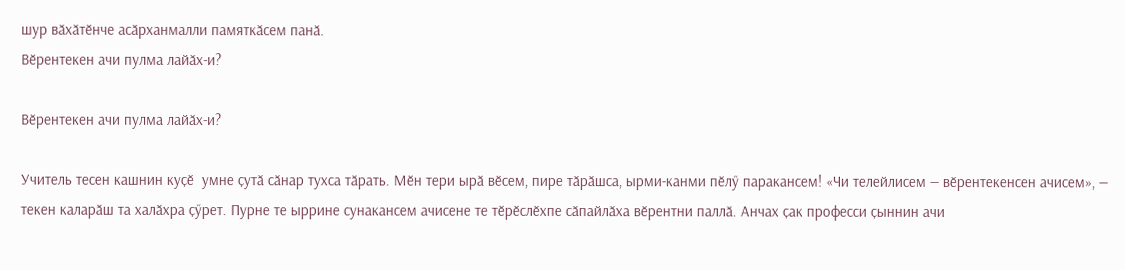шур вӑхӑтӗнче асӑрханмалли памяткӑсем панӑ.
Вӗрентекен ачи пулма лайӑх-и?

Вӗрентекен ачи пулма лайӑх-и?

Учитель тесен кашнин куҫӗ  умне ҫутӑ сӑнар тухса тӑрать. Мӗн тери ырӑ вӗсем, пире тӑрӑшса, ырми-канми пӗлӳ паракансем! «Чи телейлисем — вӗрентекенсен ачисем», — текен каларӑш та халӑхра ҫӳрет. Пурне те ыррине сунакансем ачисене те тӗрӗслӗхпе сӑпайлӑха вӗрентни паллӑ. Анчах ҫак професси ҫыннин ачи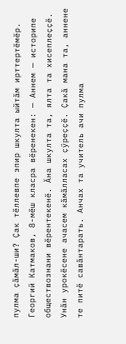пулма ҫӑмӑл-ши? Ҫак тӗллевпе эпир шкулта ыйтӑм ирттертӗмӗр. Георгий Катмаков, 8-мӗш класра вӗренекен: — Аннем — историпе обществознани вӗрентекенӗ. Ӑна шкулта та, ялта та хисеплеҫҫӗ. Унӑн урокӗсене ачасем кӑмӑлласах ҫӳреҫҫӗ. Ҫакӑ мана та, аннене те питӗ савӑнтарать. Анчах та учитель ачи пулма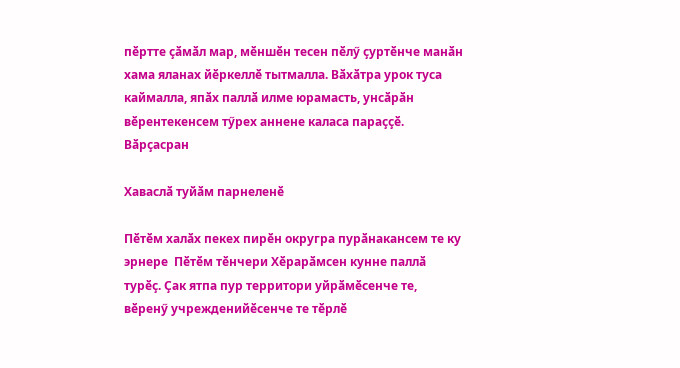пӗртте ҫӑмӑл мар, мӗншӗн тесен пӗлӳ ҫуртӗнче манӑн хама яланах йӗркеллӗ тытмалла. Вӑхӑтра урок туса каймалла, япӑх паллӑ илме юрамасть, унсӑрӑн вӗрентекенсем тӳрех аннене каласа параҫҫӗ. Вӑрҫасран

Хаваслӑ туйӑм парнеленӗ

Пӗтӗм халӑх пекех пирӗн округра пурӑнакансем те ку эрнере  Пӗтӗм тӗнчери Хӗрарӑмсен кунне паллӑ турӗҫ. Ҫак ятпа пур территори уйрӑмӗсенче те, вӗренӳ учрежденийӗсенче те тӗрлӗ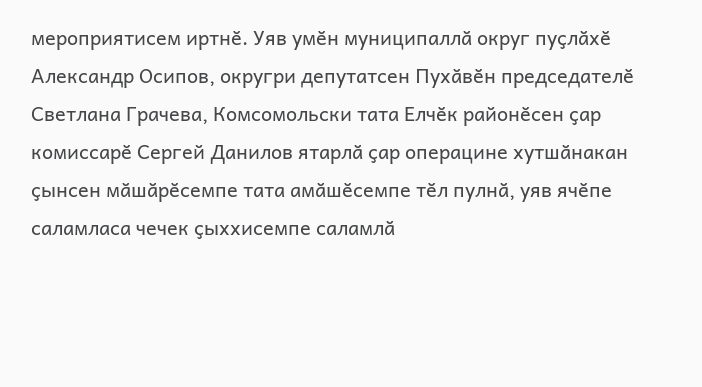мероприятисем иртнӗ. Уяв умӗн муниципаллӑ округ пуҫлӑхӗ Александр Осипов, округри депутатсен Пухӑвӗн председателӗ Светлана Грачева, Комсомольски тата Елчӗк районӗсен ҫар комиссарӗ Сергей Данилов ятарлӑ ҫар операцине хутшӑнакан  ҫынсен мӑшӑрӗсемпе тата амӑшӗсемпе тӗл пулнӑ, уяв ячӗпе саламласа чечек ҫыххисемпе саламлӑ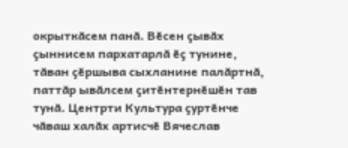окрыткӑсем панӑ. Вӗсен ҫывӑх ҫыннисем пархатарлӑ ӗҫ тунине, тӑван ҫӗршыва сыхланине палӑртнӑ, паттӑр ывӑлсем ҫитӗнтернӗшӗн тав тунӑ. Центрти Культура ҫуртӗнче чӑваш халӑх артисчӗ Вячеслав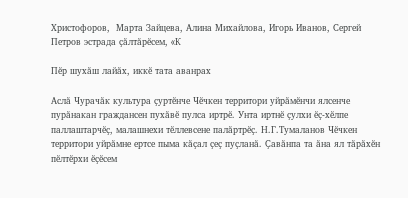Христофоров,  Марта Зайцева, Алина Михайлова, Игорь Иванов, Сергей Петров эстрада ҫӑлтӑрӗсем, «К

Пӗр шухӑш лайӑх, иккӗ тата аванрах

Аслӑ Чурачӑк культура ҫуртӗнче Чӗчкен территори уйрӑмӗнчи ялсенче пурӑнакан граждансен пухӑвӗ пулса иртрӗ. Унта иртнӗ ҫулхи ӗҫ-хӗлпе паллаштарчӗҫ, малашнехи тӗллевсене палӑртрӗҫ. Н.Г.Тумаланов Чӗчкен территори уйрӑмне ертсе пыма кӑҫал ҫеҫ пуҫланӑ. Ҫавӑнпа та ӑна ял тӑрӑхӗн пӗлтӗрхи ӗҫӗсем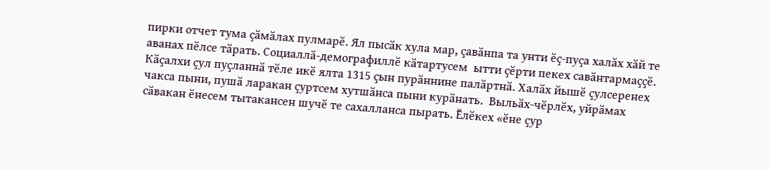пирки отчет тума ҫӑмӑлах пулмарӗ. Ял пысӑк хула мар, ҫавӑнпа та унти ӗҫ-пуҫа халӑх хӑй те аванах пӗлсе тӑрать. Социаллӑ-демографиллӗ кӑтартусем  ытти ҫӗрти пекех савӑнтармаҫҫӗ. Кӑҫалхи ҫул пуҫланнӑ тӗле икӗ ялта 1315 ҫын пурӑннине палӑртнӑ. Халӑх йышӗ ҫулсеренех чакса пыни, пушӑ ларакан ҫуртсем хутшӑнса пыни курӑнать.  Выльӑх-чӗрлӗх, уйрӑмах сӑвакан ӗнесем тытакансен шучӗ те сахалланса пырать. Ӗлӗкех «ӗне ҫур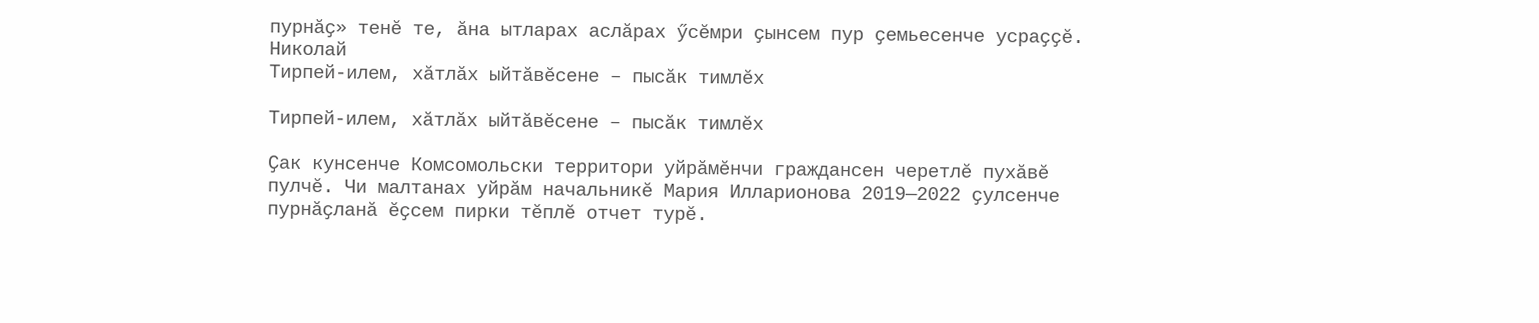пурнӑҫ» тенӗ те, ӑна ытларах аслӑрах ӳсӗмри ҫынсем пур ҫемьесенче усраҫҫӗ. Николай
Тирпей-илем, хӑтлӑх ыйтӑвӗсене – пысӑк тимлӗх

Тирпей-илем, хӑтлӑх ыйтӑвӗсене – пысӑк тимлӗх

Ҫак кунсенче Комсомольски территори уйрӑмӗнчи граждансен черетлӗ пухӑвӗ пулчӗ. Чи малтанах уйрӑм начальникӗ Мария Илларионова 2019—2022 ҫулсенче пурнӑҫланӑ ӗҫсем пирки тӗплӗ отчет турӗ.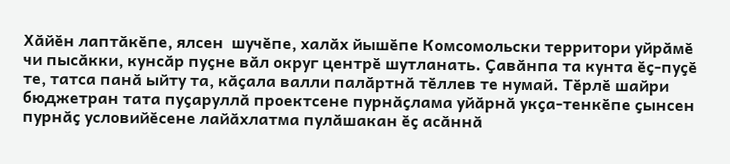Хӑйӗн лаптӑкӗпе, ялсен  шучӗпе, халӑх йышӗпе Комсомольски территори уйрӑмӗ чи пысӑкки, кунсӑр пуҫне вӑл округ центрӗ шутланать. Ҫавӑнпа та кунта ӗҫ-пуҫӗ те, татса панӑ ыйту та, кӑҫала валли палӑртнӑ тӗллев те нумай. Тӗрлӗ шайри бюджетран тата пуҫаруллӑ проектсене пурнӑҫлама уйӑрнӑ укҫа-тенкӗпе ҫынсен пурнӑҫ условийӗсене лайӑхлатма пулӑшакан ӗҫ асӑннӑ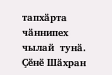тапхӑрта  чӑннипех чылай  тунӑ. Ҫӗнӗ Шӑхран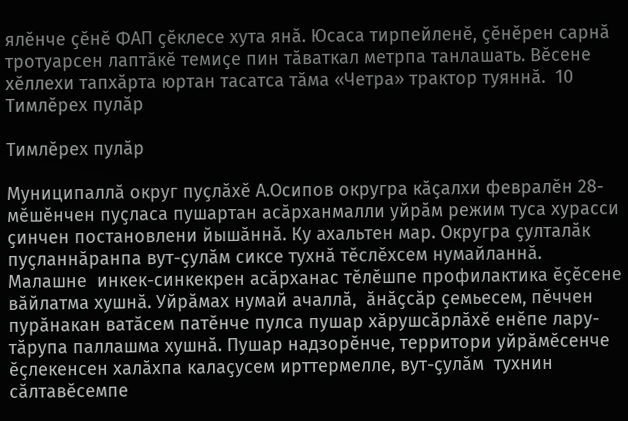ялӗнче ҫӗнӗ ФАП ҫӗклесе хута янӑ. Юсаса тирпейленӗ, ҫӗнӗрен сарнӑ тротуарсен лаптӑкӗ темиҫе пин тӑваткал метрпа танлашать. Вӗсене хӗллехи тапхӑрта юртан тасатса тӑма «Четра» трактор туяннӑ.  10
Тимлӗрех пулӑр

Тимлӗрех пулӑр

Муниципаллӑ округ пуҫлӑхӗ А.Осипов округра кӑҫалхи февралӗн 28-мӗшӗнчен пуҫласа пушартан асӑрханмалли уйрӑм режим туса хурасси ҫинчен постановлени йышӑннӑ. Ку ахальтен мар. Округра ҫулталӑк пуҫланнӑранпа вут-ҫулӑм сиксе тухнӑ тӗслӗхсем нумайланнӑ. Малашне  инкек-синкекрен асӑрханас тӗлӗшпе профилактика ӗҫӗсене вӑйлатма хушнӑ. Уйрӑмах нумай ачаллӑ,  ӑнӑҫсӑр ҫемьесем, пӗччен пурӑнакан ватӑсем патӗнче пулса пушар хӑрушсӑрлӑхӗ енӗпе лару-тӑрупа паллашма хушнӑ. Пушар надзорӗнче, территори уйрӑмӗсенче ӗҫлекенсен халӑхпа калаҫусем ирттермелле, вут-ҫулӑм  тухнин сӑлтавӗсемпе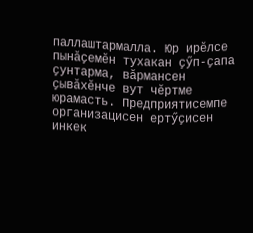паллаштармалла. Юр ирӗлсе пынӑҫемӗн тухакан ҫӳп-ҫапа ҫунтарма, вӑрмансен ҫывӑхӗнче вут чӗртме юрамасть. Предприятисемпе организацисен ертӳҫисен инкек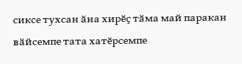сиксе тухсан ӑна хирӗҫ тӑма май паракан вӑйсемпе тата хатӗрсемпе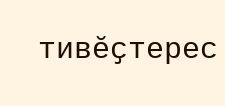тивӗҫтерес